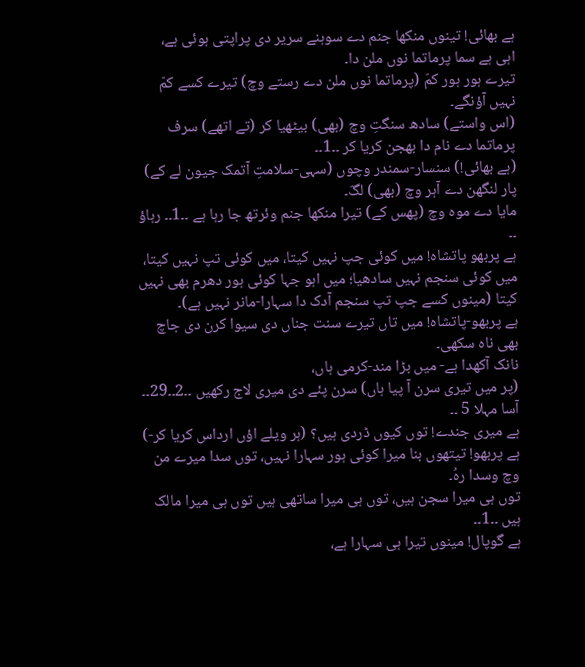ہے بھائی! تینوں منکھا جنم دے سوہنے سریر دی پراپتی ہوئی ہے،
اہی ہے سما پرماتما نوں ملن دا۔
تیرے ہور ہور کمّ (پرماتما نوں ملن دے رستے وچ) تیرے کسے کمّ نہیں آؤنگے۔
(اس واستے) سادھ سنگتِ وچ (بھی) بیٹھیا کر (تے اتھے) سرف پرماتما دے نام دا بھجن کریا کر ۔۔1۔۔
(ہے بھائی!) سنسار-سمندر وچوں (سہی-سلامتِ آتمک جیون لے کے) پار لنگھن دے آہر وچ (بھی) لگّ۔
مایا دے موہ وچ (پھس کے) تیرا منکھا جنم وئرتھ جا رہا ہے ۔۔1۔۔ رہاؤ ۔۔
ہے پربھو پاتشاہ! میں کوئی جپ نہیں کیتا، میں کوئی تپ نہیں کیتا، میں کوئی سنجم نہیں سادھیا؛ میں اہو جہا کوئی ہور دھرم بھی نہیں کیتا (مینوں کسے جپ تپ سنجم آدک دا سہارا-مانر نہیں ہے)۔
ہے پربھو-پاتشاہ! میں تاں تیرے سنت جناں دی سیوا کرن دی جاچ بھی ناہ سکھی۔
نانک آکھدا ہے- میں بڑا مند-کرمی ہاں،
(پر میں تیری سرن آ پیا ہاں) سرن پئے دی میری لاج رکھیں ۔۔2۔۔29۔۔
آسا مہلا 5 ۔۔
ہے میری جندے! توں کیوں ڈردی ہیں؟ (ہر ویلے اؤں ارداس کریا کر-) ہے پربھو! تیتھوں بنا میرا کوئی ہور سہارا نہیں، توں سدا میرے من وچ وسدا رہُ۔
توں ہی میرا سجن ہیں، توں ہی میرا ساتھی ہیں توں ہی میرا مالک ہیں ۔۔1۔۔
ہے گوپال! مینوں تیرا ہی سہارا ہے،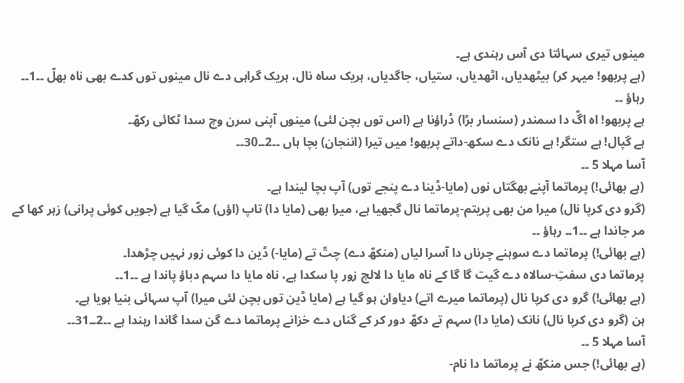مینوں تیری سہائتا دی آس رہندی ہے۔
(ہے پربھو! میہر کر) بیٹھدیاں، اٹھدیاں، ستیاں، جاگدیاں، ہریک ساہ نال، ہریک گراہی دے نال مینوں توں کدے بھی ناہ بھلّ ۔۔1۔۔ رہاؤ ۔۔
ہے پربھو! اہ اگّ دا سمندر (سنسار بڑا) ڈراؤنا ہے (اس توں بچن لئی) مینوں آپنی سرن وچ سدا ٹکائی رکھّ۔
ہے گپال! ہے ستگر! ہے نانک دے سکھ-داتے پربھو! میں تیرا (اننجان) بچا ہاں ۔۔2۔۔30۔۔
آسا مہلا 5 ۔۔
(ہے بھائی!) پرماتما آپنے بھگتاں نوں (مایا-ڈینا دے پنجے توں) آپ بچا لیندا ہے۔
(گرو دی کرپا نال) میرا من بھی پریتم-پرماتما نال گجھیا ہے، میرا بھی (مایا دا) تاپ (اؤں) مکّ گیا ہے (جویں کوئی پرانی) زہر کھا کے مر جاندا ہے ۔۔1۔۔ رہاؤ ۔۔
(ہے بھائی!) پرماتما دے سوہنے چرناں دا آسرا لیاں (منکھّ دے) چتّ تے (مایا-) ڈین دا کوئی زور نہیں چڑھدا۔
پرماتما دی سفتِ-سالاہ دے گیت گا گا کے ناہ مایا دا لالچ زور پا سکدا ہے، ناہ مایا دا سہم دباؤ پاندا ہے ۔۔1۔۔
(ہے بھائی!) گرو دی کرپا نال (پرماتما میرے اتے) دیاوان ہو گیا ہے (مایا ڈین توں بچن لئی میرا) آپ سہائی بنیا ہویا ہے۔
ہن (گرو دی کرپا نال) نانک (مایا دا) سہم تے دکھّ دور کر کے گناں دے خزانے پرماتما دے گن سدا گاندا رہندا ہے ۔۔2۔۔31۔۔
آسا مہلا 5 ۔۔
(ہے بھائی!) جس منکھّ نے پرماتما دا نام-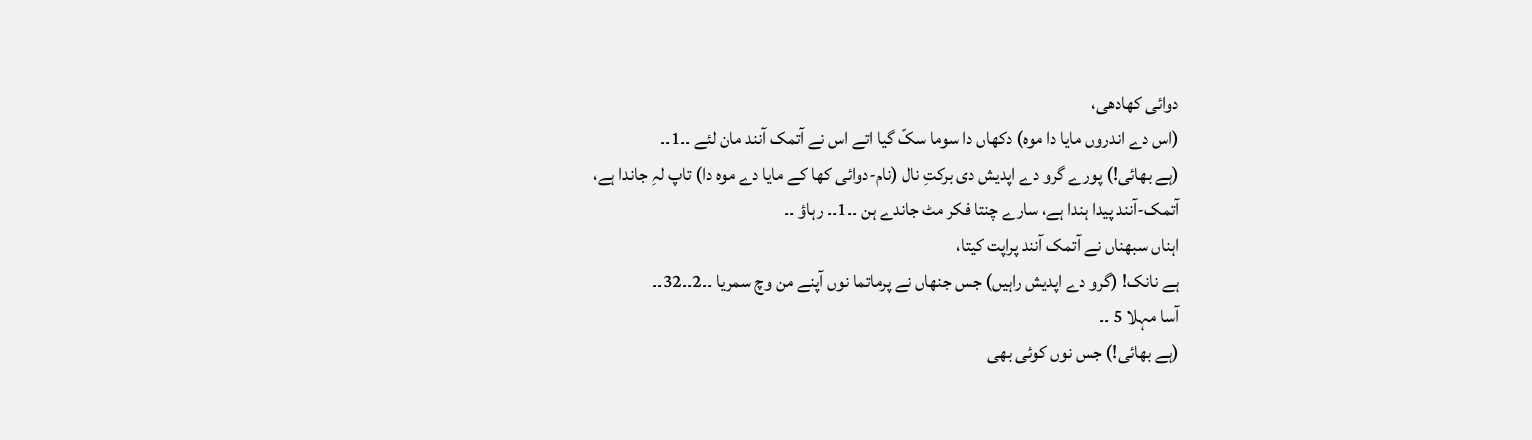دوائی کھادھی،
(اس دے اندروں مایا دا موہ) دکھاں دا سوما سکّ گیا اتے اس نے آتمک آنند مان لئے ۔۔1۔۔
(ہے بھائی!) پورے گرو دے اپدیش دی برکتِ نال (نام-دوائی کھا کے مایا دے موہ دا) تاپ لہِ جاندا ہے،
آتمک-آنند پیدا ہندا ہے، سارے چنتا فکر مٹ جاندے ہن ۔۔1۔۔ رہاؤ ۔۔
اہناں سبھناں نے آتمک آنند پراپت کیتا،
ہے نانک! (گرو دے اپدیش راہیں) جس جنھاں نے پرماتما نوں آپنے من وچ سمریا ۔۔2۔۔32۔۔
آسا مہلا 5 ۔۔
(ہے بھائی!) جس نوں کوئی بھی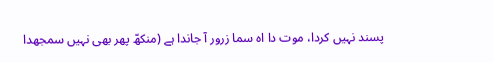پسند نہیں کردا، موت دا اہ سما زرور آ جاندا ہے (منکھّ پھر بھی نہیں سمجھدا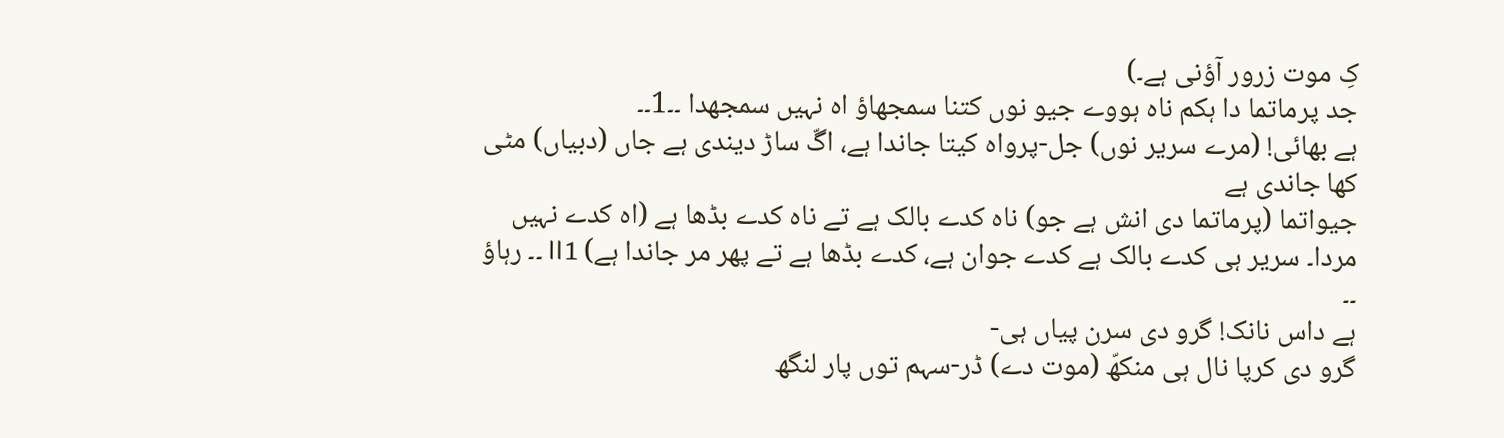کِ موت زرور آؤنی ہے۔)
جد پرماتما دا ہکم ناہ ہووے جیو نوں کتنا سمجھاؤ اہ نہیں سمجھدا ۔۔1۔۔
ہے بھائی! (مرے سریر نوں) جل-پرواہ کیتا جاندا ہے، اگّ ساڑ دیندی ہے جاں (دبیاں) مٹی کھا جاندی ہے
جیواتما (پرماتما دی انش ہے جو) ناہ کدے بالک ہے تے ناہ کدے بڈھا ہے (اہ کدے نہیں مردا۔ سریر ہی کدے بالک ہے کدے جوان ہے، کدے بڈھا ہے تے پھر مر جاندا ہے) ॥1۔۔ رہاؤ ۔۔
ہے داس نانک! گرو دی سرن پیاں ہی-
گرو دی کرپا نال ہی منکھّ (موت دے) ڈر-سہم توں پار لنگھ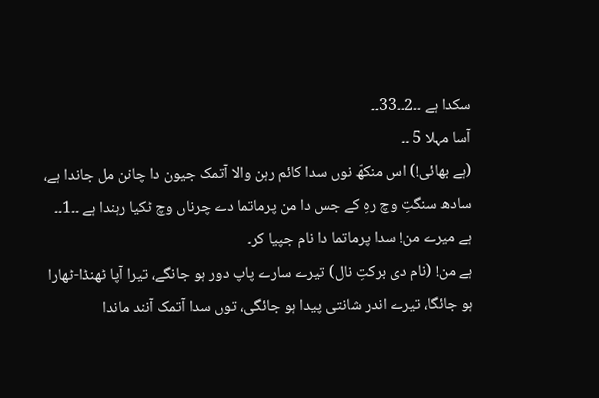سکدا ہے ۔۔2۔۔33۔۔
آسا مہلا 5 ۔۔
(ہے بھائی!) اس منکھّ نوں سدا کائم رہن والا آتمک جیون دا چانن مل جاندا ہے،
سادھ سنگتِ وچ رہِ کے جس دا من پرماتما دے چرناں وچ ٹکیا رہندا ہے ۔۔1۔۔
ہے میرے من! سدا پرماتما دا نام جپیا کر۔
ہے من! (نام دی برکتِ نال) تیرے سارے پاپ دور ہو جانگے، تیرا آپا ٹھنڈا-ٹھارا ہو جائگا، تیرے اندر شانتی پیدا ہو جائگی، توں سدا آتمک آنند ماندا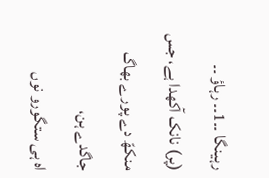رہینگا ۔۔1۔۔ رہاؤ ۔۔
(پر) نانک آکھدا ہے، جس منکھّ دے پورے بھاگ جاگدے ہن،
اہ ہی ستگورو نوں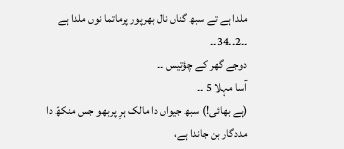ملدا ہے تے سبھ گناں نال بھرپور پرماتما نوں ملدا ہے ۔۔2۔۔34۔۔
دوجے گھر کے چؤتیس ۔۔
آسا مہلا 5 ۔۔
(ہے بھائی!) سبھ جیواں دا مالک ہرِ پربھو جس منکھّ دا مددگار بن جاندا ہے،